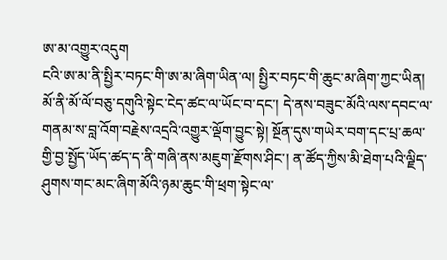ཨ་མ་འགྱུར་འདུག
ངའི་ཨ་མ་ནི་སྤྱིར་བཏང་གི་ཨ་མ་ཞིག་ཡིན་ལ། སྤྱིར་བཏང་གི་ཆུང་མ་ཞིག་ཀྱང་ཡིན།
མོ་ནི་མོ་ལོ་བཅུ་དགུའི་སྟེང་ངེད་ཚང་ལ་ཡོང་བ་དང་། དེ་ནས་བཟུང་མོའི་ལས་དབང་ལ་གནམ་ས་བླ་འོག་བརྗེས་འདྲའི་འགྱུར་ལྡོག་བྱུང་སྟེ། སྔོན་དུས་གཡེར་བག་དང་པྲ་ཆལ་གྱི་བྱ་སྤྱོད་ཡོད་ཚད་ད་ནི་གཞི་ནས་མཇུག་རྫོགས་ཤིང་། ན་ཚོད་ཀྱིས་མི་ཐེག་པའི་ལྗིད་ཤུགས་གང་མང་ཞིག་མོའི་ཉམ་ཆུང་གི་ཕྲག་སྟེང་ལ་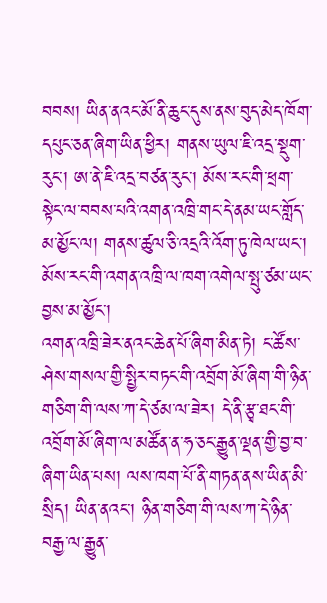བབས། ཡིན་ནའང་མོ་ནི་ཆུང་དུས་ནས་བུད་མེད་ཁོག་དཔུང་ཅན་ཞིག་ཡིན་ཕྱིར། གནས་ཡུལ་ཇི་འདྲ་སྡུག་རུང་། ཨ་ནེ་ཇི་འདྲ་བཙན་རུང་། མོས་རང་གི་ཕྲག་སྟེང་ལ་བབས་པའི་འགན་འཁྲི་གང་དེ་ནམ་ཡང་གློད་མ་མྱོང་ལ། གནས་ཚུལ་ཅི་འདྲའི་འོག་ཏུ་ཁེལ་ཡང་། མོས་རང་གི་འགན་འཁྲི་ལ་ཁག་འགེལ་སྤུ་ཙམ་ཡང་བྱས་མ་མྱོང་།
འགན་འཁྲི་ཟེར་ནའང་ཆེན་པོ་ཞིག་མིན་ཏེ། ང་ཚོས་ཤེས་གསལ་གྱི་སྤྱིར་བཏང་གི་འབྲོག་མོ་ཞིག་གི་ཉིན་གཅིག་གི་ལས་ཀ་དེ་ཙམ་ལ་ཟེར། དེ་ནི་རྩྭ་ཐང་གི་འབྲོག་མོ་ཞིག་ལ་མཚོན་ན་ཧ་ཅང་རྒྱུན་ལྡན་གྱི་བྱ་བ་ཞིག་ཡིན་པས། ལས་ཁག་པོ་ནི་གཏན་ནས་ཡིན་མི་སྲིད། ཡིན་ནའང་། ཉིན་གཅིག་གི་ལས་ཀ་དེ་ཉིན་བརྒྱ་ལ་རྒྱུན་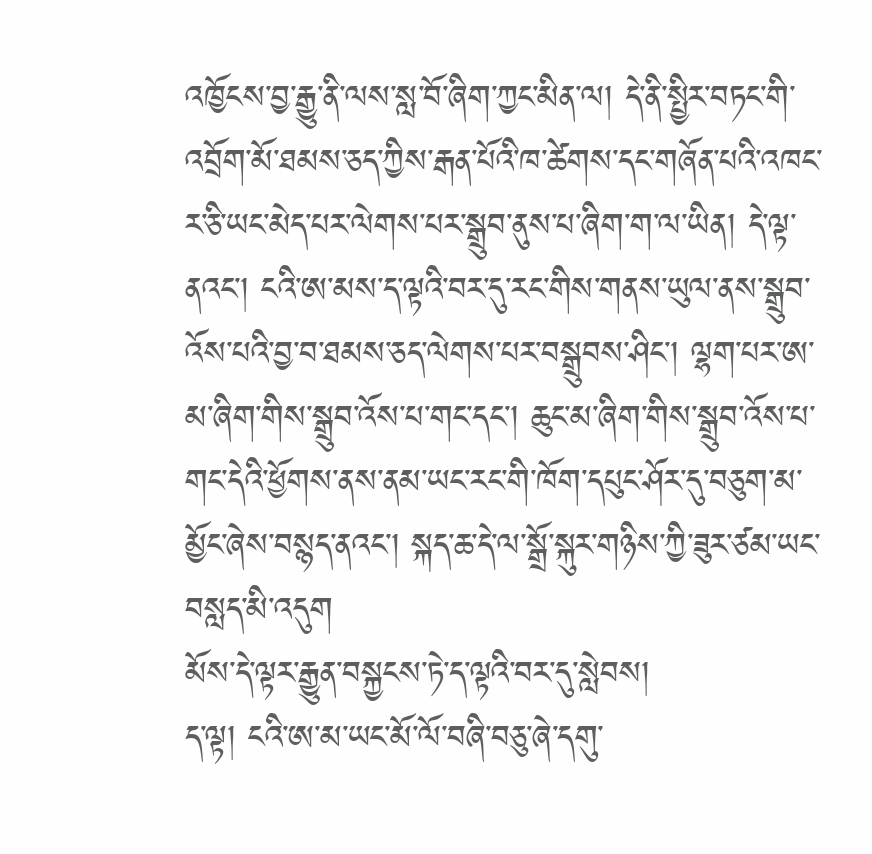འཁྱོངས་བྱ་རྒྱུ་ནི་ལས་སླ་བོ་ཞིག་ཀྱང་མིན་ལ། དེ་ནི་སྤྱིར་བཏང་གི་འབྲོག་མོ་ཐམས་ཅད་ཀྱིས་རྒན་པོའི་ཁ་ཚེགས་དང་གཞོན་པའི་འཁང་ར་ཅི་ཡང་མེད་པར་ལེགས་པར་སྒྲུབ་ནུས་པ་ཞིག་ག་ལ་ཡིན། དེ་ལྟ་ནའང་། ངའི་ཨ་མས་ད་ལྟའི་བར་དུ་རང་གིས་གནས་ཡུལ་ནས་སྒྲུབ་འོས་པའི་བྱ་བ་ཐམས་ཅད་ལེགས་པར་བསྒྲུབས་ཤིང་། ལྷག་པར་ཨ་མ་ཞིག་གིས་སྒྲུབ་འོས་པ་གང་དང་། ཆུང་མ་ཞིག་གིས་སྒྲུབ་འོས་པ་གང་དེའི་ཕྱོགས་ནས་ནམ་ཡང་རང་གི་ཁོག་དཔུང་ཤོར་དུ་བཅུག་མ་མྱོང་ཞེས་བསྙད་ནའང་། སྐད་ཆ་དེ་ལ་སྒྲོ་སྐུར་གཉིས་ཀྱི་ཟུར་ཙམ་ཡང་བསླད་མི་འདུག
མོས་དེ་ལྟར་རྒྱུན་བསྐྱངས་ཏེ་ད་ལྟའི་བར་དུ་སླེབས།
ད་ལྟ། ངའི་ཨ་མ་ཡང་མོ་ལོ་བཞི་བཅུ་ཞེ་དགུ་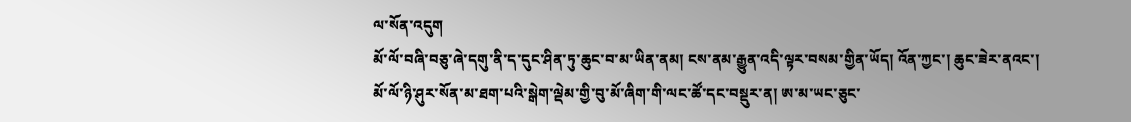ལ་སོན་འདུག
མོ་ལོ་བཞི་བཅུ་ཞེ་དགུ་ནི་ད་དུང་ཤིན་ཏུ་ཆུང་བ་མ་ཡིན་ནམ། ངས་ནམ་རྒྱུན་འདི་ལྟར་བསམ་གྱིན་ཡོད། འོན་ཀྱང་། ཆུང་ཟེར་ནའང་། མོ་ལོ་ཉི་ཤུར་སོན་མ་ཐག་པའི་སྒེག་ལྡེམ་གྱི་བུ་མོ་ཞིག་གི་ལང་ཚོ་དང་བསྡུར་ན། ཨ་མ་ཡང་ཅུང་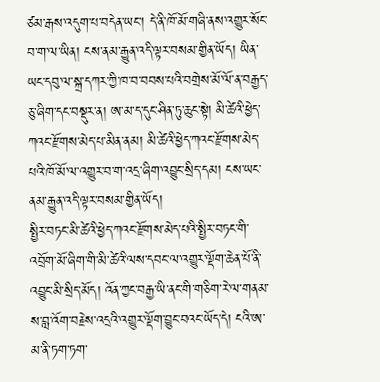ཙམ་རྒས་འདུག་པ་བདེན་ཡང་། དེ་ནི་ཁོ་མོ་གཞི་ནས་འགྱུར་སོང་བ་ག་ལ་ཡིན། ངས་ནམ་རྒྱུན་འདི་ལྟར་བསམ་གྱིན་ཡོད། ཡིན་ཡང་དབུ་ལ་སྐྲ་དཀར་ཀྱི་ཁ་བ་བབས་པའི་བགྲེས་མོ་ལོ་ན་བརྒྱད་ཅུ་ཞིག་དང་བསྡུར་ན། ཨ་མ་ད་དུང་ཤིན་ཏུ་ཆུང་སྟེ། མི་ཚེའི་ཕྱེད་ཀའང་རྫོགས་མེད་པ་མིན་ནམ། མི་ཚེའི་ཕྱེད་ཀའང་རྫོགས་མེད་པའི་ཁོ་མོ་ལ་འགྱུར་བ་ག་འདྲ་ཞིག་འབྱུང་སྲིད་དམ། ངས་ཡང་ནམ་རྒྱུན་འདི་ལྟར་བསམ་གྱིན་ཡོད།
སྤྱིར་བཏང་མི་ཚེའི་ཕྱེད་ཀའང་རྫོགས་མེད་པའི་སྤྱིར་བཏང་གི་འབྲོག་མོ་ཞིག་གི་མི་ཚེའི་ལས་དབང་ལ་འགྱུར་ལྡོག་ཆེན་པོ་ནི་འབྱུང་མི་སྲིད་མོད། འོན་ཀྱང་བརྒྱ་ཡི་ནང་གི་གཅིག་རེ་ལ་གནམ་ས་བླ་འོག་བརྗེས་འདྲའི་འགྱུར་ལྡོག་བྱུང་བའང་ཡོད་དེ། ངའི་ཨ་མ་ནི་ཏག་ཏག་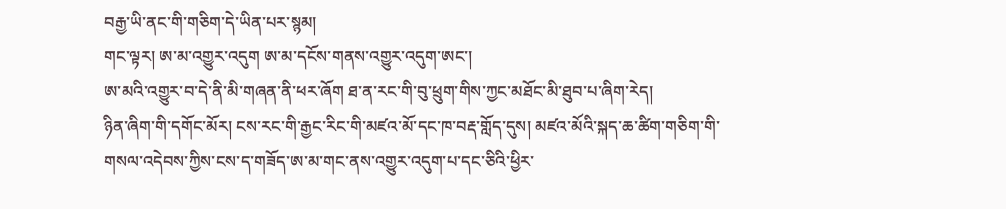བརྒྱ་ཡི་ནང་གི་གཅིག་དེ་ཡིན་པར་སྙམ།
གང་ལྟར། ཨ་མ་འགྱུར་འདུག ཨ་མ་དངོས་གནས་འགྱུར་འདུག་ཨང་།
ཨ་མའི་འགྱུར་བ་དེ་ནི་མི་གཞན་ནི་ཕར་ཞོག ཐ་ན་རང་གི་བུ་ཕྲུག་གིས་ཀྱང་མཐོང་མི་ཐུབ་པ་ཞིག་རེད།
ཉིན་ཞིག་གི་དགོང་མོར། ངས་རང་གི་རྒྱང་རིང་གི་མཛའ་མོ་དང་ཁ་བརྡ་གློད་དུས། མཛའ་མོའི་སྐད་ཆ་ཚིག་གཅིག་གི་གསལ་འདེབས་ཀྱིས་ངས་ད་གཟོད་ཨ་མ་གང་ནས་འགྱུར་འདུག་པ་དང་ཅིའི་ཕྱིར་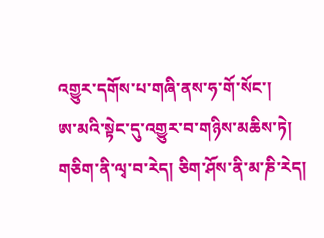འགྱུར་དགོས་པ་གཞི་ནས་ཧ་གོ་སོང་།
ཨ་མའི་སྟེང་དུ་འགྱུར་བ་གཉིས་མཆིས་ཏེ། གཅིག་ནི་ལྭ་བ་རེད། ཅིག་ཤོས་ནི་མ་ཎི་རེད།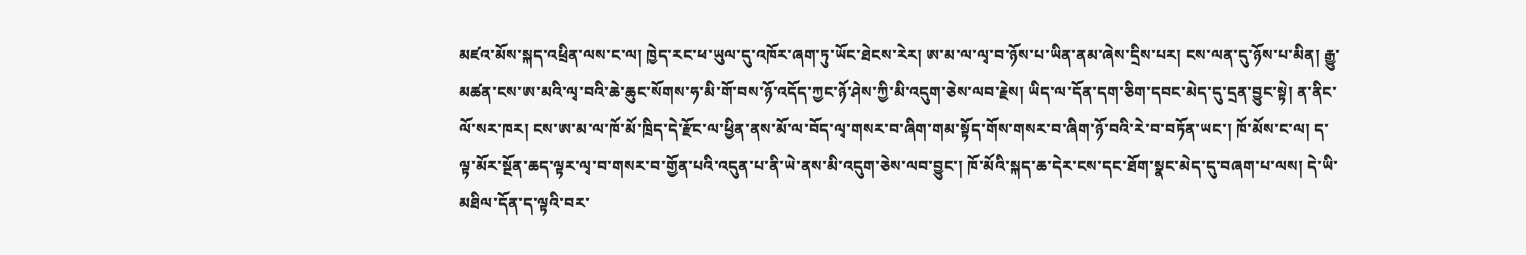མཛའ་མོས་སྐད་འཕྲིན་ལས་ང་ལ། ཁྱེད་རང་ཕ་ཡུལ་དུ་འཁོར་ཞག་ཏུ་ཡོང་ཐེངས་རེར། ཨ་མ་ལ་ལྭ་བ་ཉོས་པ་ཡིན་ནམ་ཞེས་དྲིས་པར། ངས་ལན་དུ་ཉོས་པ་མིན། རྒྱུ་མཚན་ངས་ཨ་མའི་ལྭ་བའི་ཆེ་ཆུང་སོགས་ཧ་མི་གོ་བས་ཉོ་འདོད་ཀྱང་ཉོ་ཤེས་ཀྱི་མི་འདུག་ཅེས་ལབ་རྗེས། ཡིད་ལ་དོན་དག་ཅིག་དབང་མེད་དུ་དྲན་བྱུང་སྟེ། ན་ནིང་ལོ་སར་ཁར། ངས་ཨ་མ་ལ་ཁོ་མོ་ཁྲིད་དེ་རྫོང་ལ་ཕྱིན་ནས་མོ་ལ་བོད་ལྭ་གསར་བ་ཞིག་གམ་སྟོད་གོས་གསར་བ་ཞིག་ཉོ་བའི་རེ་བ་བཏོན་ཡང་། ཁོ་མོས་ང་ལ། ད་ལྟ་མོར་སྔོན་ཆད་ལྟར་ལྭ་བ་གསར་བ་གྱོན་པའི་འདུན་པ་ནི་ཡེ་ནས་མི་འདུག་ཅེས་ལབ་བྱུང་། ཁོ་མོའི་སྐད་ཆ་དེར་ངས་དང་ཐོག་སྣང་མེད་དུ་བཞག་པ་ལས། དེ་ཡི་མཐིལ་དོན་ད་ལྟའི་བར་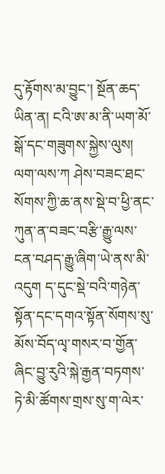དུ་རྟོགས་མ་བྱུང་། སྔོན་ཆད་ཡིན་ན། ངའི་ཨ་མ་ནི་ཡག་མོ་སྒོ་དང་གཟུགས་སྐྱེས་ལུས། ལག་ལས་ཀ ཤེས་བཟང་ཐང་སོགས་ཀྱི་ཆ་ནས་སྡེ་བ་ཕྱི་ནང་ཀུན་ན་བཟང་བརྩི་རྒྱུ་ལས་ངན་བཤད་རྒྱུ་ཞིག་ཡེ་ནས་མི་འདུག ད་དུང་སྡེ་བའི་གཉེན་སྟོན་དང་དགའ་སྟོན་སོགས་སུ་མོས་བོད་ལྭ་གསར་བ་གྱོན་ཞིང་བྱུ་རུའི་སྐེ་རྒྱན་བཏགས་ཏེ་མི་ཚོགས་གྲས་སུ་ག་ལེར་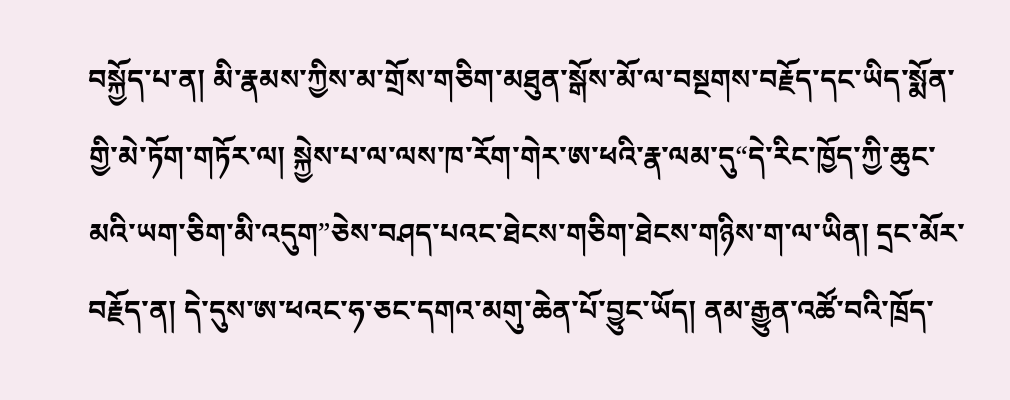བསྐྱོད་པ་ན། མི་རྣམས་ཀྱིས་མ་གྲོས་གཅིག་མཐུན་སྒོས་མོ་ལ་བསྔགས་བརྗོད་དང་ཡིད་སྨོན་གྱི་མེ་ཏོག་གཏོར་ལ། སྐྱེས་པ་ལ་ལས་ཁ་རོག་གེར་ཨ་ཕའི་རྣ་ལམ་དུ“དེ་རིང་ཁྱོད་ཀྱི་ཆུང་མའི་ཡག་ཅིག་མི་འདུག”ཅེས་བཤད་པའང་ཐེངས་གཅིག་ཐེངས་གཉིས་ག་ལ་ཡིན། དྲང་མོར་བརྗོད་ན། དེ་དུས་ཨ་ཕའང་ཧ་ཅང་དགའ་མགུ་ཆེན་པོ་བྱུང་ཡོད། ནམ་རྒྱུན་འཚོ་བའི་ཁྲོད་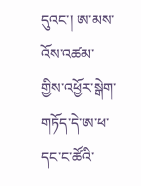དུའང་། ཨ་མས་འོས་འཚམ་གྱིས་འཕྱོར་སྒེག་གཏོད་དེ་ཨ་ཕ་དང་ང་ཚོའི་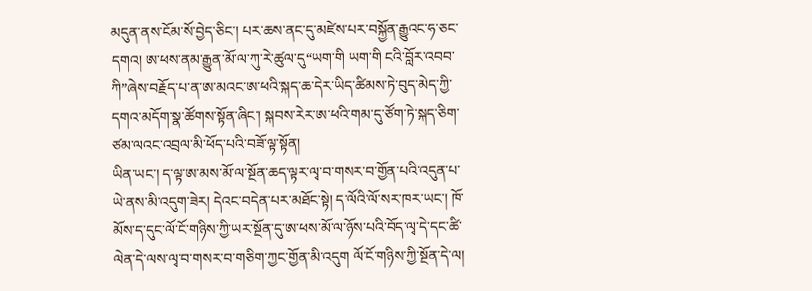མདུན་ནས་ངོམ་སོ་བྱེད་ཅིང་། པར་ཆས་ནང་དུ་མཛེས་པར་བསྐྱོན་རྒྱུའང་ཧ་ཅང་དགའ། ཨ་ཕས་ནམ་རྒྱུན་མོ་ལ་ཀུ་རེ་ཚུལ་དུ“ཡག་གི ཡག་གི ངའི་བློར་འབབ་ཀི”ཞེས་བརྗོད་པ་ན་ཨ་མའང་ཨ་ཕའི་སྐད་ཆ་དེར་ཡིད་ཚིམས་ཏེ་བུད་མེད་ཀྱི་དགའ་མདོག་སྣ་ཚོགས་སྟོན་ཞིང་། སྐབས་རེར་ཨ་ཕའི་གམ་དུ་ཙོག་ཏེ་སྐད་ཅིག་ཙམ་ལའང་འབྲལ་མི་ཕོད་པའི་བཟོ་ལྟ་སྟོན།
ཡིན་ཡང་། ད་ལྟ་ཨ་མས་མོ་ལ་སྔོན་ཆད་ལྟར་ལྭ་བ་གསར་བ་གྱོན་པའི་འདུན་པ་ཡེ་ནས་མི་འདུག་ཟེར། དེའང་བདེན་པར་མཐོང་སྟེ། ད་ལོའི་ལོ་སར་ཁར་ཡང་། ཁོ་མོས་ད་དུང་ལོ་ངོ་གཉིས་ཀྱི་ཡར་སྔོན་དུ་ཨ་ཕས་མོ་ལ་ཉོས་པའི་བོད་ལྭ་དེ་དང་ཚི་ལེན་དེ་ལས་ལྭ་བ་གསར་བ་གཅིག་ཀྱང་གྱོན་མི་འདུག ལོ་ངོ་གཉིས་ཀྱི་སྔོན་དེ་ལ།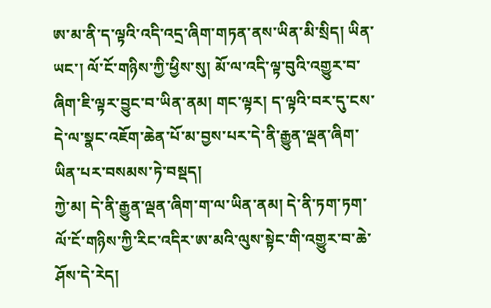ཨ་མ་ནི་ད་ལྟའི་འདི་འདྲ་ཞིག་གཏན་ནས་ཡིན་མི་སྲིད། ཡིན་ཡང་། ལོ་ངོ་གཉིས་ཀྱི་ཕྱིས་སུ། མོ་ལ་འདི་ལྟ་བུའི་འགྱུར་བ་ཞིག་ཇི་ལྟར་བྱུང་བ་ཡིན་ནམ། གང་ལྟར། ད་ལྟའི་བར་དུ་ངས་དེ་ལ་སྣང་འཇོག་ཆེན་པོ་མ་བྱས་པར་དེ་ནི་རྒྱུན་ལྡན་ཞིག་ཡིན་པར་བསམས་ཏེ་བསྡད།
ཀྱེ་མ། དེ་ནི་རྒྱུན་ལྡན་ཞིག་ག་ལ་ཡིན་ནམ། དེ་ནི་ཏག་ཏག་ལོ་ངོ་གཉིས་ཀྱི་རིང་འདིར་ཨ་མའི་ལུས་སྟེང་གི་འགྱུར་བ་ཆེ་ཤོས་དེ་རེད།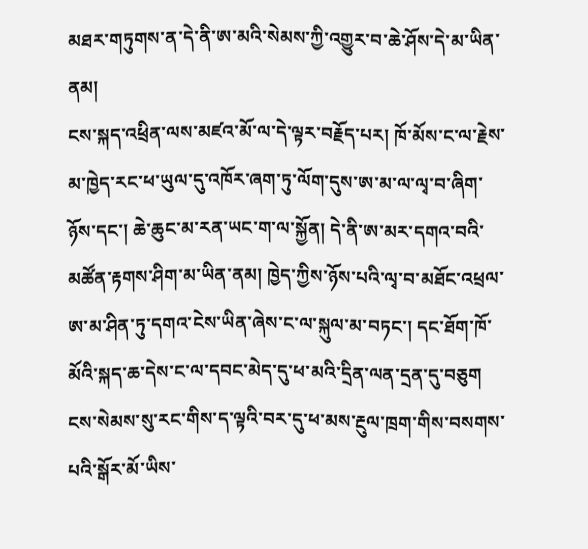མཐར་གཏུགས་ན་དེ་ནི་ཨ་མའི་སེམས་ཀྱི་འགྱུར་བ་ཆེ་ཤོས་དེ་མ་ཡིན་ནམ།
ངས་སྐད་འཕྲིན་ལས་མཛའ་མོ་ལ་དེ་ལྟར་བརྗོད་པར། ཁོ་མོས་ང་ལ་རྗེས་མ་ཁྱེད་རང་ཕ་ཡུལ་དུ་འཁོར་ཞག་ཏུ་ལོག་དུས་ཨ་མ་ལ་ལྭ་བ་ཞིག་ཉོས་དང་། ཆེ་ཆུང་མ་རན་ཡང་ག་ལ་སྐྱོན། དེ་ནི་ཨ་མར་དགའ་བའི་མཚོན་རྟགས་ཤིག་མ་ཡིན་ནམ། ཁྱེད་ཀྱིས་ཉོས་པའི་ལྭ་བ་མཐོང་འཕྲལ་ཨ་མ་ཤིན་ཏུ་དགའ་ངེས་ཡིན་ཞེས་ང་ལ་སྐུལ་མ་བཏང་། དང་ཐོག་ཁོ་མོའི་སྐད་ཆ་དེས་ང་ལ་དབང་མེད་དུ་ཕ་མའི་དྲིན་ལན་དྲན་དུ་བཅུག ངས་སེམས་སུ་རང་གིས་ད་ལྟའི་བར་དུ་ཕ་མས་རྔུལ་ཁྲག་གིས་བསགས་པའི་སྒོར་མོ་ཡིས་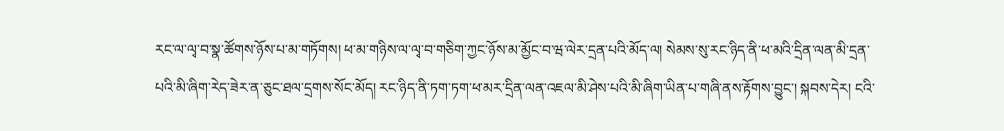རང་ལ་ལྭ་བ་སྣ་ཚོགས་ཉོས་པ་མ་གཏོགས། ཕ་མ་གཉིས་ལ་ལྭ་བ་གཅིག་ཀྱང་ཉོས་མ་མྱོང་བ་ཝ་ལེར་དྲན་པའི་མོད་ལ། སེམས་སུ་རང་ཉིད་ནི་ཕ་མའི་དྲིན་ལན་མི་དྲན་པའི་མི་ཞིག་རེད་ཟེར་ན་ཅུང་ཐལ་དྲགས་སོང་མོད། རང་ཉིད་ནི་ཏག་ཏག་ཕ་མར་དྲིན་ལན་འཇལ་མི་ཤེས་པའི་མི་ཞིག་ཡིན་པ་གཞི་ནས་རྟོགས་བྱུང་། སྐབས་དེར། ངའི་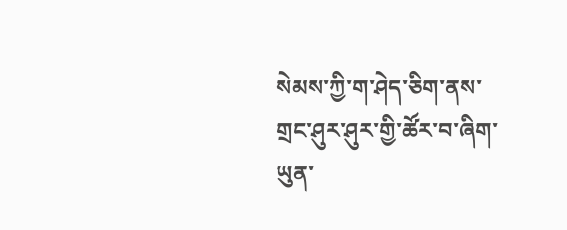སེམས་ཀྱི་ག་ཤེད་ཅིག་ནས་གྲང་ཤུར་ཤུར་གྱི་ཚོར་བ་ཞིག་ཡུན་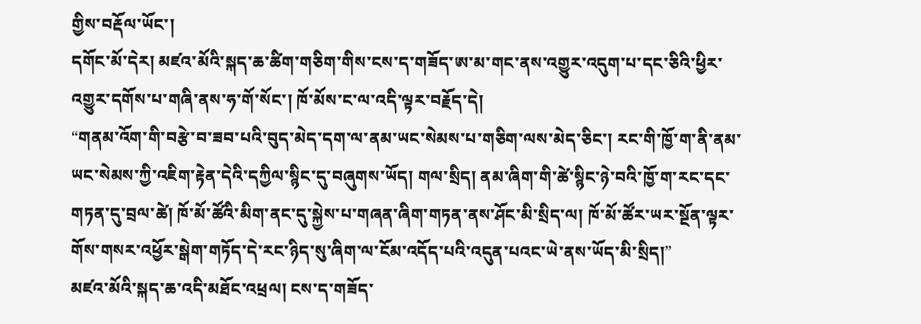གྱིས་བརྡོལ་ཡོང་།
དགོང་མོ་དེར། མཛའ་མོའི་སྐད་ཆ་ཚིག་གཅིག་གིས་ངས་ད་གཟོད་ཨ་མ་གང་ནས་འགྱུར་འདུག་པ་དང་ཅིའི་ཕྱིར་འགྱུར་དགོས་པ་གཞི་ནས་ཧ་གོ་སོང་། ཁོ་མོས་ང་ལ་འདི་ལྟར་བརྗོད་དེ།
“གནམ་འོག་གི་བརྩེ་བ་ཟབ་པའི་བུད་མེད་དག་ལ་ནམ་ཡང་སེམས་པ་གཅིག་ལས་མེད་ཅིང་། རང་གི་ཁྱོ་ག་ནི་ནམ་ཡང་སེམས་ཀྱི་འཇིག་རྟེན་དེའི་དཀྱིལ་སྙིང་དུ་བཞུགས་ཡོད། གལ་སྲིད། ནམ་ཞིག་གི་ཚེ་སྙིང་ཉེ་བའི་ཁྱོ་ག་རང་དང་གཏན་དུ་བྲལ་ཚེ། ཁོ་མོ་ཚོའི་མིག་ནང་དུ་སྐྱེས་པ་གཞན་ཞིག་གཏན་ནས་ཤོང་མི་སྲིད་ལ། ཁོ་མོ་ཚོར་ཡར་སྔོན་ལྟར་གོས་གསར་འཕྱོར་སྒེག་གཏོད་དེ་རང་ཉིད་སུ་ཞིག་ལ་ངོམ་འདོད་པའི་འདུན་པའང་ཡེ་ནས་ཡོད་མི་སྲིད།”
མཛའ་མོའི་སྐད་ཆ་འདི་མཐོང་འཕྲལ། ངས་ད་གཟོད་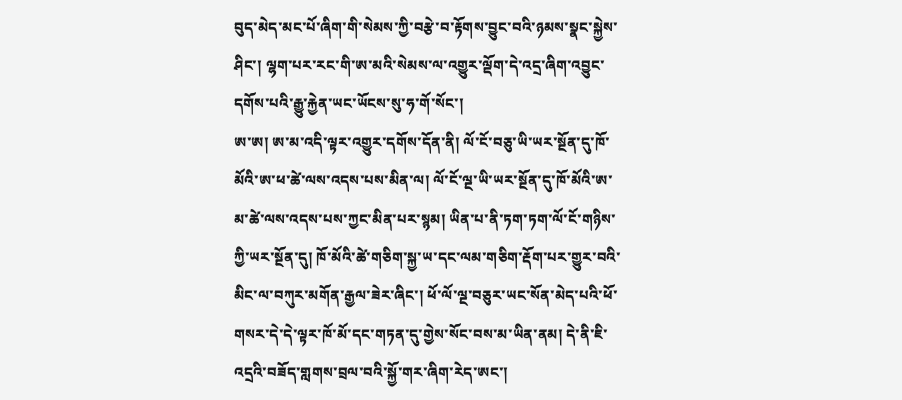བུད་མེད་མང་པོ་ཞིག་གི་སེམས་ཀྱི་བརྩེ་བ་རྟོགས་བྱུང་བའི་ཉམས་སྣང་སྐྱེས་ཤིང་། ལྷག་པར་རང་གི་ཨ་མའི་སེམས་ལ་འགྱུར་ལྡོག་དེ་འདྲ་ཞིག་འབྱུང་དགོས་པའི་རྒྱུ་རྐྱེན་ཡང་ཡོངས་སུ་ཧ་གོ་སོང་།
ཨ་ཨ། ཨ་མ་འདི་ལྟར་འགྱུར་དགོས་དོན་ནི། ལོ་ངོ་བཅུ་ཡི་ཡར་སྔོན་དུ་ཁོ་མོའི་ཨ་ཕ་ཚེ་ལས་འདས་པས་མིན་ལ། ལོ་ངོ་ལྔ་ཡི་ཡར་སྔོན་དུ་ཁོ་མོའི་ཨ་མ་ཚེ་ལས་འདས་པས་ཀྱང་མིན་པར་སྙམ། ཡིན་པ་ནི་ཏག་ཏག་ལོ་ངོ་གཉིས་ཀྱི་ཡར་སྔོན་དུ། ཁོ་མོའི་ཚེ་གཅིག་སྐྱ་ཡ་དང་ལམ་གཅིག་རྡོག་པར་གྱུར་བའི་མིང་ལ་བཀུར་མགོན་རྒྱལ་ཟེར་ཞིང་། ཕོ་ལོ་ལྔ་བཅུར་ཡང་སོན་མེད་པའི་ཕོ་གསར་དེ་དེ་ལྟར་ཁོ་མོ་དང་གཏན་དུ་གྱེས་སོང་བས་མ་ཡིན་ནམ། དེ་ནི་ཇི་འདྲའི་བཟོད་གླགས་བྲལ་བའི་སྐྱོ་གར་ཞིག་རེད་ཨང་།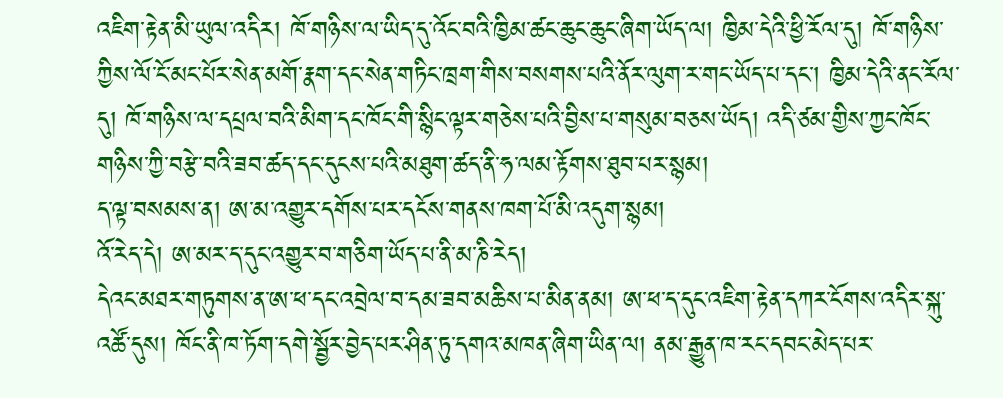འཇིག་རྟེན་མི་ཡུལ་འདིར། ཁོ་གཉིས་ལ་ཡིད་དུ་འོང་བའི་ཁྱིམ་ཚང་ཆུང་ཆུང་ཞིག་ཡོད་ལ། ཁྱིམ་དེའི་ཕྱི་རོལ་དུ། ཁོ་གཉིས་ཀྱིས་ལོ་ངོ་མང་པོར་སེན་མགོ་རྣག་དང་སེན་གཏིང་ཁྲག་གིས་བསགས་པའི་ནོར་ལུག་ར་གང་ཡོད་པ་དང་། ཁྱིམ་དེའི་ནང་རོལ་དུ། ཁོ་གཉིས་ལ་དཔྲལ་བའི་མིག་དང་ཁོང་གི་སྙིང་ལྟར་གཅེས་པའི་བྱིས་པ་གསུམ་བཅས་ཡོད། འདི་ཙམ་གྱིས་ཀྱང་ཁོང་གཉིས་ཀྱི་བརྩེ་བའི་ཟབ་ཚད་དང་དུངས་པའི་མཐུག་ཚད་ནི་ཧ་ལམ་རྟོགས་ཐུབ་པར་སྙམ།
ད་ལྟ་བསམས་ན། ཨ་མ་འགྱུར་དགོས་པར་དངོས་གནས་ཁག་པོ་མི་འདུག་སྙམ།
འོ་རེད་དེ། ཨ་མར་ད་དུང་འགྱུར་བ་གཅིག་ཡོད་པ་ནི་མ་ཎི་རེད།
དེའང་མཐར་གཏུགས་ན་ཨ་ཕ་དང་འབྲེལ་བ་དམ་ཟབ་མཆིས་པ་མིན་ནམ། ཨ་ཕ་ད་དུང་འཇིག་རྟེན་དཀར་ངོགས་འདིར་སྐུ་འཚོ་དུས། ཁོང་ནི་ཁ་ཏོག་དགེ་སྦྱོར་བྱེད་པར་ཤིན་ཏུ་དགའ་མཁན་ཞིག་ཡིན་ལ། ནམ་རྒྱུན་ཁ་རང་དབང་མེད་པར་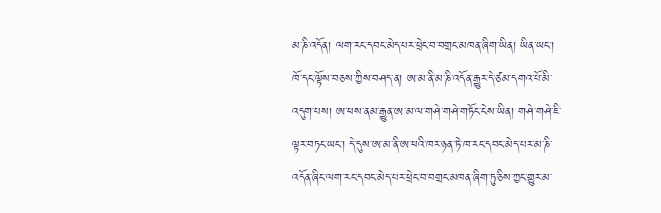མ་ཎི་འདོན། ལག་རང་དབང་མེད་པར་ཕྲེང་བ་བགྲང་མཁན་ཞིག་ཡིན། ཡིན་ཡང་། ཁོ་དང་ལྟོས་བཅས་ཀྱིས་བཤད་ན། ཨ་མ་ནི་མ་ཎི་འདོན་རྒྱུར་དེ་ཙམ་དགའ་པོ་མི་འདུག་པས། ཨ་ཕས་ནམ་རྒྱུན་ཨ་མ་ལ་གཤེ་གཤེ་གཏོང་ངེས་ཡིན། གཤེ་གཤེ་ཇི་ལྟར་བཏང་ཡང་། དེ་དུས་ཨ་མ་ནི་ཨ་ཕའི་ཁར་ཉན་ཏེ་ཁ་རང་དབང་མེད་པར་མ་ཎི་འདོན་ཞིང་ལག་རང་དབང་མེད་པར་ཕྲེང་བ་བགྲང་མཁན་ཞིག་ཏུ་ཅིས་ཀྱང་གྱུར་མ་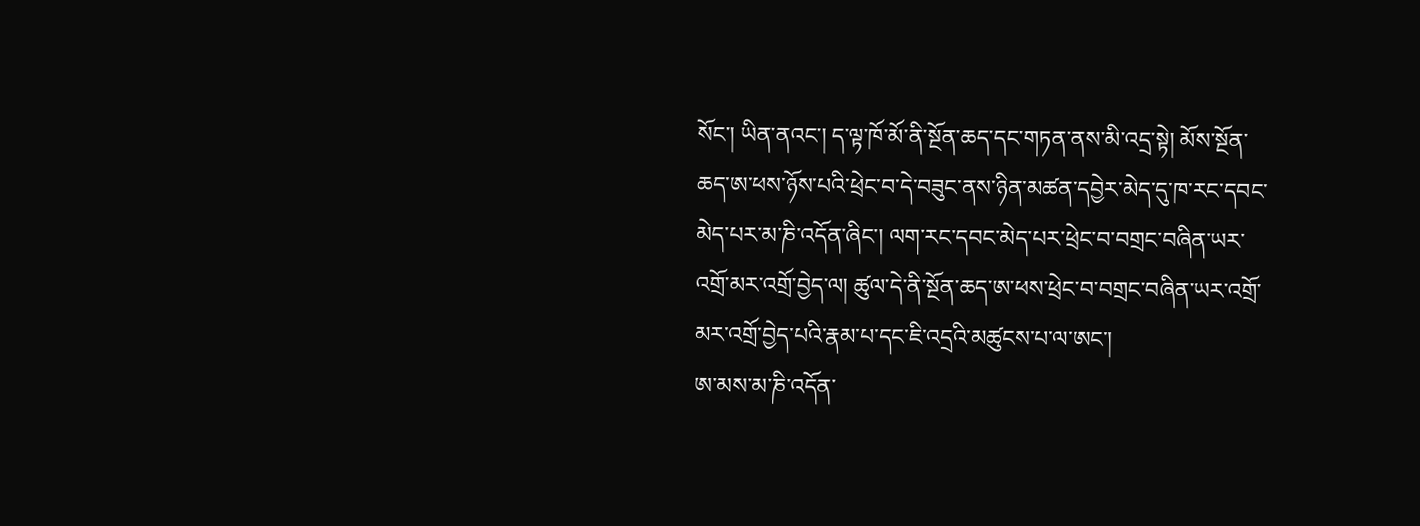སོང་། ཡིན་ནའང་། ད་ལྟ་ཁོ་མོ་ནི་སྔོན་ཆད་དང་གཏན་ནས་མི་འདྲ་སྟེ། མོས་སྔོན་ཆད་ཨ་ཕས་ཉོས་པའི་ཕྲེང་བ་དེ་བཟུང་ནས་ཉིན་མཚན་དབྱེར་མེད་དུ་ཁ་རང་དབང་མེད་པར་མ་ཎི་འདོན་ཞིང་། ལག་རང་དབང་མེད་པར་ཕྲེང་བ་བགྲང་བཞིན་ཡར་འགྲོ་མར་འགྲོ་བྱེད་ལ། ཚུལ་དེ་ནི་སྔོན་ཆད་ཨ་ཕས་ཕྲེང་བ་བགྲང་བཞིན་ཡར་འགྲོ་མར་འགྲོ་བྱེད་པའི་རྣམ་པ་དང་ཇི་འདྲའི་མཚུངས་པ་ལ་ཨང་།
ཨ་མས་མ་ཎི་འདོན་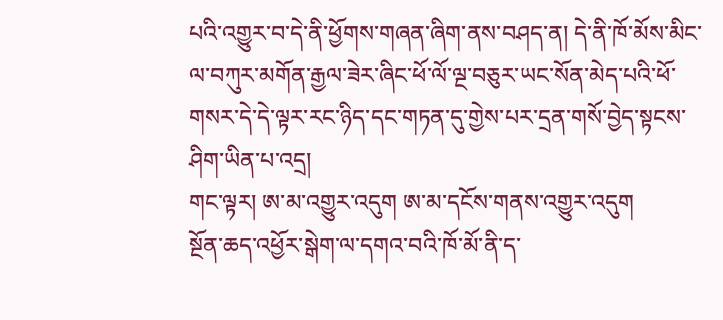པའི་འགྱུར་བ་དེ་ནི་ཕྱོགས་གཞན་ཞིག་ནས་བཤད་ན། དེ་ནི་ཁོ་མོས་མིང་ལ་བཀུར་མགོན་རྒྱལ་ཟེར་ཞིང་ཕོ་ལོ་ལྔ་བཅུར་ཡང་སོན་མེད་པའི་ཕོ་གསར་དེ་དེ་ལྟར་རང་ཉིད་དང་གཏན་དུ་གྱེས་པར་དྲན་གསོ་བྱེད་སྟངས་ཤིག་ཡིན་པ་འདྲ།
གང་ལྟར། ཨ་མ་འགྱུར་འདུག ཨ་མ་དངོས་གནས་འགྱུར་འདུག
སྔོན་ཆད་འཕྱོར་སྒེག་ལ་དགའ་བའི་ཁོ་མོ་ནི་ད་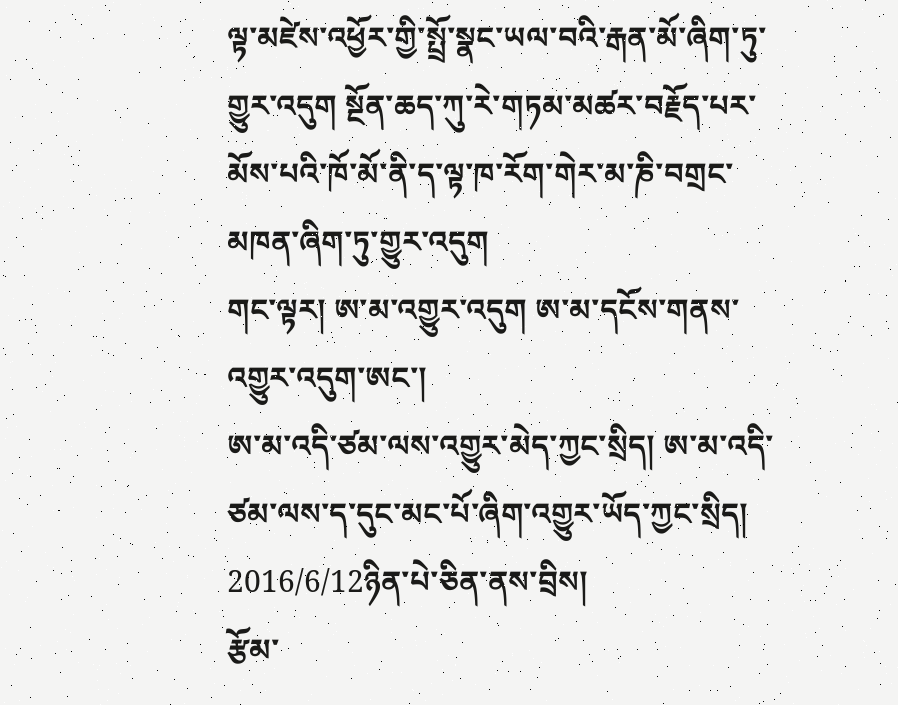ལྟ་མཛེས་འཕྱོར་གྱི་སྤྲོ་སྣང་ཡལ་བའི་རྒན་མོ་ཞིག་ཏུ་གྱུར་འདུག སྔོན་ཆད་ཀུ་རེ་གཏམ་མཚར་བརྗོད་པར་མོས་པའི་ཁོ་མོ་ནི་ད་ལྟ་ཁ་རོག་གེར་མ་ཎི་བགྲང་མཁན་ཞིག་ཏུ་གྱུར་འདུག
གང་ལྟར། ཨ་མ་འགྱུར་འདུག ཨ་མ་དངོས་གནས་འགྱུར་འདུག་ཨང་།
ཨ་མ་འདི་ཙམ་ལས་འགྱུར་མེད་ཀྱང་སྲིད། ཨ་མ་འདི་ཙམ་ལས་ད་དུང་མང་པོ་ཞིག་འགྱུར་ཡོད་ཀྱང་སྲིད།
2016/6/12ཉིན་པེ་ཅིན་ནས་བྲིས།
རྩོམ་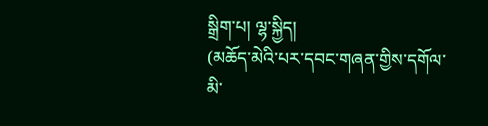སྒྲིག་པ། ལྷ་སྐྱིད།
(མཆོད་མེའི་པར་དབང་གཞན་གྱིས་དགོལ་མི་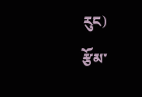རུང)
རྩོམ་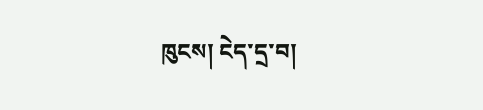ཁུངས། ངེད་དྲ་བ།